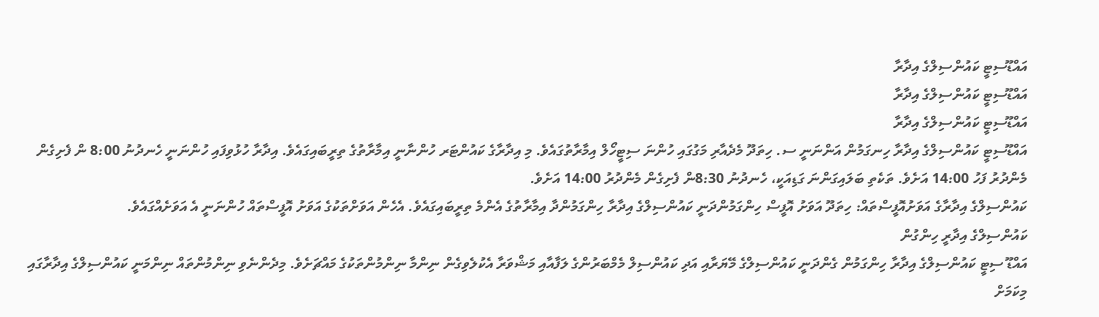އައްޑޫސިޓީ ކައުންސިލްގެ އިދާރާ
އައްޑޫސިޓީ ކައުންސިލްގެ އިދާރާ
އައްޑޫސިޓީ ކައުންސިލްގެ އިދާރާ
އައްޑޫސިޓީ ކައުންސިލްގެ އިދާރާ ހިނގަމުން އަންނަނީ ސ. ހިތަދޫ މެދެއާރި މަގުގައި ހުންނަ ސިޓީހޯލް އިމާރާތުގައެވެ. މި އިދާރާގެ ކައުންޓަރ ހުންނާނީ އިމާރާތުގެ ތިރީބައިގައެވެ. އިދާރާ ހުޅުވިފައި ހުންނަނީ ހެނދުނު 8:00 ން ފެށިގެން މެންދުރު ފަހު 14:00 އަށެވެ. ތަކެތި ބަލައިގަންނަ ގަޑިއަކީ، ހެނދުނު 8:30ން ފެށިގެން މެންދުރު 14:00 އަށެވެ.
ކައުންސިލްގެ އިދާރާގެ އަވަށުއޮފީސްތައް: ހިތަދޫ އަވަށު އޮފީސް ހިންގަމުންދަނީ ކައުންސިލްގެ އިދާރާ ހިންގަމުންދާ އިމާރާތުގެ އެންމެ ތިރީބައިގައެވެ. އެހެން އަވަށްތަކުގެ އަވަށު އޮފީސްތައް ހުންނަނީ އެ އަވަށެއްގައެވެ.
ކައުންސިލްގެ އިދާރީ ހިންގުން
އައްޑޫ ސިޓީ ކައުންސިލްގެ އިދާރާ ހިންގަމުން ގެންދަނީ ކައުންސިލްގެ މޭޔަރާއި އަދި ކައުންސިލް މެމްބަރުންގެ ލަފާއާއި މަޝްވަރާ އެކުލެވިގެން ނިންމާ ނިންމުންތަކުގެ މައްޗަށެވެ. މިދެންނެވި ނިންމުންތައް ނިންމަނީ ކައުންސިލްގެ އިދާރާގައި މިކަމަށް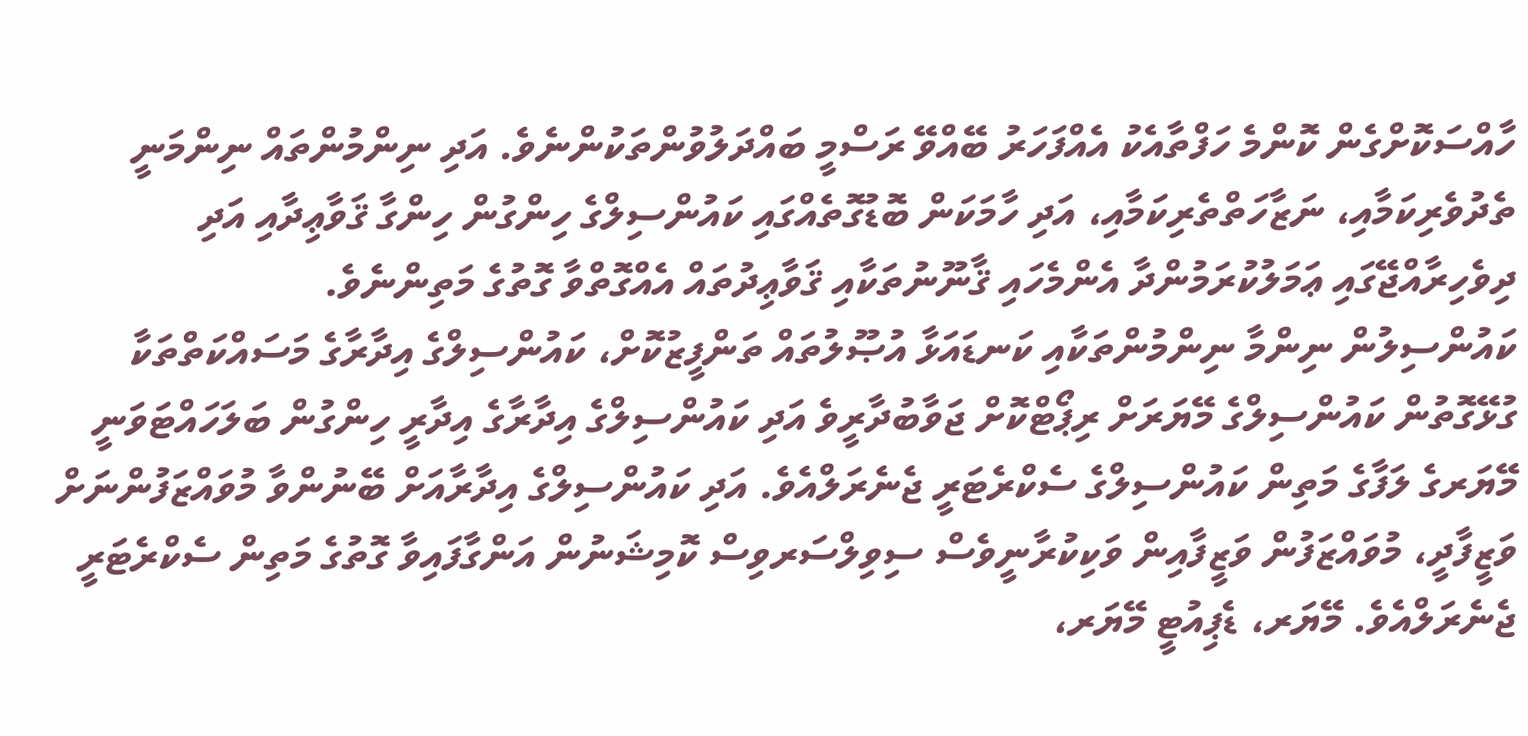ހާއްސަކޮށްގެން ކޮންމެ ހަފްތާއެކު އެއްފަހަރު ބޭއްވޭ ރަސްމީ ބައްދަލުވުންތަކުންނެވެ. އަދި ނިންމުންތައް ނިންމަނީ ތެދުވެރިކަމާއި، ނަޒާހަތްތެރިކަމާއި، އަދި ހާމަކަން ބޮޑުގޮތެއްގައި ކައުންސިލްގެ ހިންގުން ހިންގާ ޤަވާޢިދާއި އަދި ދިވެހިރާއްޖޭގައި ޢަމަލުކުރަމުންދާ އެންމެހައި ޤާނޫނުތަކާއި ޤަވާޢިދުތައް އެއްގޮތްވާ ގޮތުގެ މަތިންނެވެ.
ކައުންސިލުން ނިންމާ ނިންމުންތަކާއި ކަނޑައަޅާ އުޞޫލުތައް ތަންފީޒުކޮށް، ކައުންސިލްގެ އިދާރާގެ މަސައްކަތްތަކާ ގުޅޭގޮތުން ކައުންސިލްގެ މޭޔަރަށް ރިޕޯޓްކޮށް ޖަވާބުދާރީވެ އަދި ކައުންސިލްގެ އިދާރާގެ އިދާރީ ހިންގުން ބަލަހައްޓަވަނީ މޭޔަރގެ ލަފާގެ މަތިން ކައުންސިލްގެ ސެކްރެޓަރީ ޖެނެރަލްއެވެ. އަދި ކައުންސިލްގެ އިދާރާއަށް ބޭނުންވާ މުވައްޒަފުންނަށް ވަޒީފާދީ، މުވައްޒަފުން ވަޒީފާއިން ވަކިކުރާނީވެސް ސިވިލްސަރވިސް ކޮމިޝަނުން އަންގާފައިވާ ގޮތުގެ މަތިން ސެކްރެޓަރީ ޖެނެރަލްއެވެ. މޭޔަރ، ޑެޕިއުޓީ މޭޔަރ،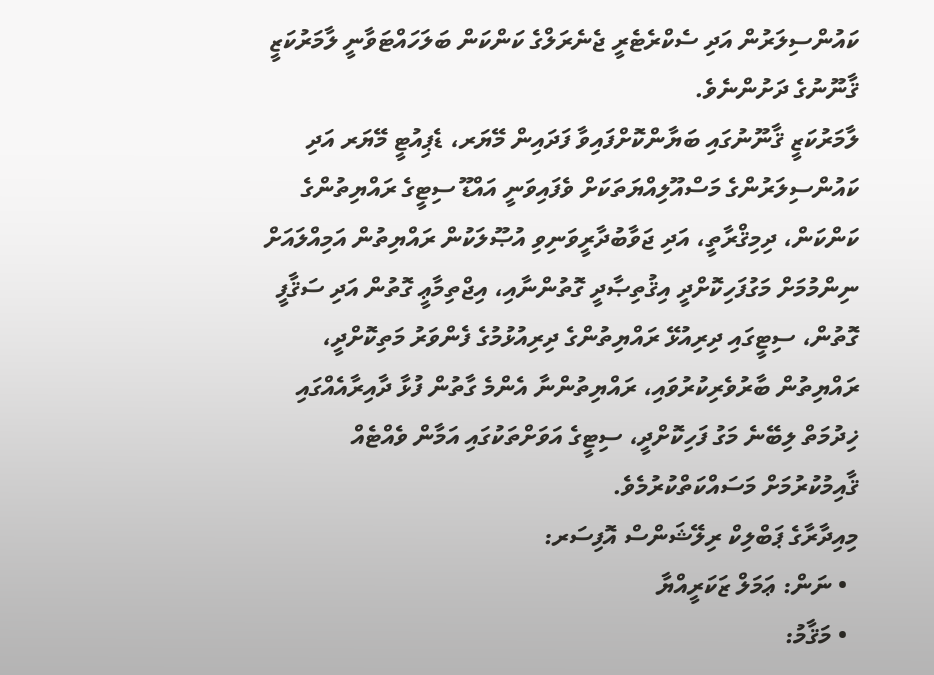ކައުންސިލަރުން އަދި ސެކްރެޓެރީ ޖެނެރަލްގެ ކަންކަން ބަލަހައްޓަވާނީ ލާމަރުކަޒީ ޤާނޫނުގެ ދަށުންނެވެ.
ލާމަރުކަޒީ ޤާނޫނުގައި ބަޔާންކޮށްފައިވާ ފަދައިން މޭޔަރ، ޑެޕިއުޓީ މޭޔަރ އަދި ކައުންސިލަރުންގެ މަސްއޫލިއްޔަތަކަށް ވެފައިވަނީ އައްޑޫ ސިޓީގެ ރައްޔިތުންގެ ކަންކަން، ދިމިޤްރާތީ، އަދި ޖަވާބުދާރީވަނިވި އުޞޫލަކުން ރައްޔިތުން އަމިއްލައަށް ނިންމުމަށް މަގުފަހިކޮށްދީ އިޤުތިޞާދީ ގޮތުންނާއި، އިޖްތިމާޢީ ގޮތުން އަދި ސަޤާފީ ގޮތުން، ސިޓީގައި ދިރިއުޅޭ ރައްޔިތުންގެ ދިރިއުޅުމުގެ ފެންވަރު މަތިކޮށްދީ، ރައްޔިތުން ބާރުވެރިކުރުވައި، ރައްޔިތުންނާ އެންމެ ގާތުން ފުޅާ ދާއިރާއެއްގައި ޚިދުމަތް ލިބޭނެ މަގު ފަހިކޮށްދީ، ސިޓީގެ އަވަށްތަކުގައި އަމާން ވެއްޓެއް ޤާއިމުކުރުމަށް މަސައްކަތްކުރުމެވެ.
މިއިދާރާގެ ޕަބްލިކް ރިލޭޝަންސް އޮފިސަރ:
  • ނަން: ޢަމަލް ޒަކަރީއްޔާ
  • މަޤާމު: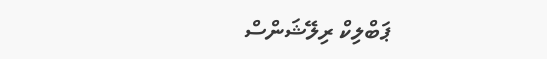ޕަބްލިކް ރިލޭޝަންސް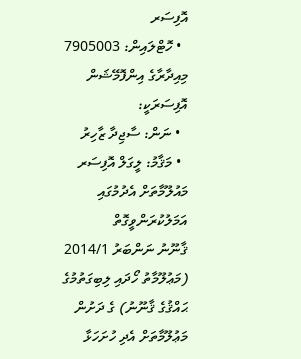އޮފިސަރ
  • ހޮޓްލައިން: 7905003
މިއިދާރާގެ އިންފޮމޭޝަން އޮފިސަރަކީ:
  • ނަން: ސާޖިދާ ޒާހިރު
  • މަޤާމު: ލީގަލް އޮފިސަރ
މައުލޫމާތަށް އެދުމުގައި އަމަލުކުރަންވީގޮތް
ޤާނޫނު ނަންބަރު 2014/1 (މަޢުލޫމާތު ހޯދައި ލިބިގަތުމުގެ ޙައްޤުގެ ޤާނޫނު) ގެ ދަށުން މަޢުލޫމާތަށް އެދި ހުށަހަޅާ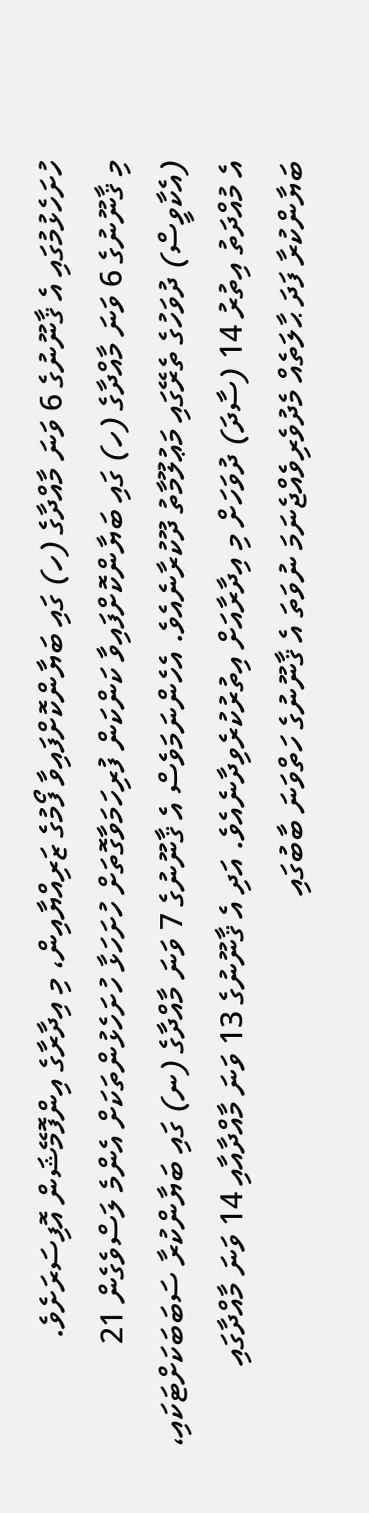ހުށަހެޅުމުގައި އެ ޤާނޫނުގެ 6 ވަނަ މާއްދާގެ (ހ) ގައި ބަޔާންކޮށްފައިވާ ފޯމުގެ ޒަރިއްޔާއިން، މި އިދާރާގެ އިންފޮމޭޝަން އޮފިސަރަށެވެ.
މި ޤާނޫނުގެ 6 ވަނަ މާއްދާގެ (ހ) ގައި ބަޔާންކޮށްފައިވާ ކަންކަން ފުރިހަމަވާގޮތަށް ހުށަހަޅާ ހުށަހެޅުންތަކަށް އެންމެ ލަސްވެގެން 21 (އެކާވީސް) ދުވަހުގެ ތެރޭގައި މަޢުލޫމާތު ދޫކުރާނެއެވެ. އެހެންނަމަވެސް އެ ޤާނޫނުގެ 7 ވަނަ މާއްދާގެ (ނ) ގައި ބަޔާންކުރާ ސަބަބަކަށްޓަކައި، އެ މުއްދަތު އިތުރު 14 (ސާދަ) ދުވަހަށް މި އިދާރާއަށް އިތުރުކުރެވިދާނެއެވެ. އަދި އެ ޤާނޫނުގެ 13 ވަނަ މާއްދާއާއި 14 ވަނަ މާއްދާގައި ބަޔާންކުރާ ފަދަ ޙާލަތެއް މެދުވެރިވެއްޖެނަމަ ނުވަތަ އެ ޤާނޫނުގެ ހަތްވަނަ ބާބުގައި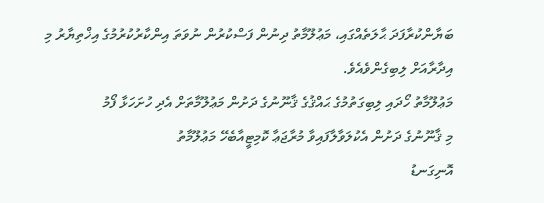ބަޔާންކުރާފަދަ ޙާލަތެއްގައި، މަޢުލޫމާތު ދިނުން ފަސްކުރުން ނުވަތަ އިންކާރުކުރުމުގެ އިޚްތިޔާރު މި އިދާރާއަށް ލިބިގެންވެއެވެ.
މަޢުލޫމާތު ހޯދައި ލިބިގަތުމުގެ ޙައްޤުގެ ޤާނޫނުގެ ދަށުން މަޢުލޫމާތަށް އެދި ހުށަހަޅާ ފޯމު
މި ޤާނޫނުގެ ދަށުން އެކުލަވާލާފައިވާ މުރާޖަޢާ ކޮމިޓީއާބެހޭ މަޢުލޫމާތު
އޮނިގަނޑު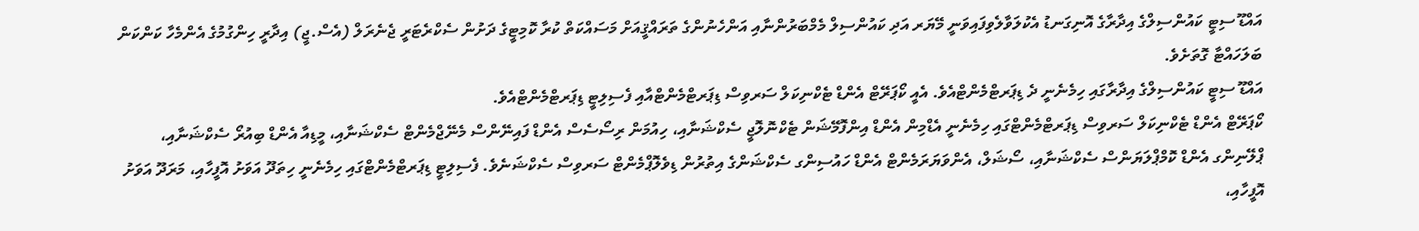އައްޑޫ ސިޓީ ކައުންސިލްގެ އިދާރާގެ އޮނިގަނޑު އެކުލަވާލެވިފައިވަނީ މޭޔަރ އަދި ކައުންސިލް މެމްބަރުންނާއި އަންހެނުންގެ ތަރައްޤީއަށް މަސައްކަތް ކުރާ ކޮމިޓީގެ ދަށުން ސެކްރެޓަރީ ޖެނެރަލް (އެސް.ޖީ) އިދާރީ ހިންގުމުގެ އެންމެހާ ކަންކަން ބަލަހައްޓާ ގޮތަށެވެ.
އައްޑޫ ސިޓީ ކައުންސިލްގެ އިދާރާގައި ހިމެނެނީ ދެ ޑިޕަރޓްމެންޓްއެވެ. އެއީ ކޯޕަރޭޓް އެންޑް ޓެކްނިކަލް ސަރވިސް ޑިޕަރޓްމެންޓްއާއި ފެސިލިޓީ ޑިޕަރޓްމެންޓްއެވެ.
ކޯޕަރޭޓް އެންޑް ޓެކްނިކަލް ސަރވިސް ޑިޕަރޓްމެންޓްގައި ހިމެނެނީ އެޑްމިން އެންޑް އިންފޮމޭޝަން ޓެކްނޮލޮޖީ ސެކްޝަނާއި، ހިއުމަން ރިސޯސެސް އެންޑް ފައިނޭންސް މެނޭޖްމެންޓް ސެކްޝަނާއި، މީޑިއާ އެންޑް ބިއުރޯ ސެކްޝަނާއި، ޕްލޭނިންގ އެންޑް ކޮމްޕްލަޔަންސް ސެކްޝަނާއި، ސޯޝަލް، އެންވަޔަރަމެންޓް އެންޑް ހައުސިންގ ސެކްޝަންގެ އިތުރުން ޑިވެލޮޕްމެންޓް ސަރވިސް ސެކްޝަނެވެ. ފެސިލިޓީ ޑިޕަރޓްމެންޓްގައި ހިމެނެނީ ހިތަދޫ އަވަށު އޮފީހާއި، މަރަދޫ އަވަށު އޮފީހާއި،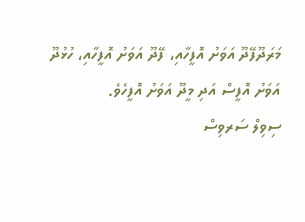މަރަދޫފޭދޫ އަވަށު އޮފީހާއި، ފޭދޫ އަވަށު އޮފީހާއި، ހުޅުދޫ އަވަށު އޮފީސް އަދި މީދޫ އަވަށު އޮފީހެވެ.
ސިވިލް ސަރވިސް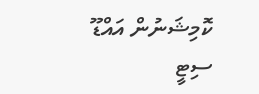ކޮމިޝަނުން އައްޑޫ ސިޓީ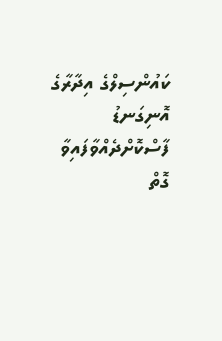ކައުންސިލްގެ އިދާރާގެ އޮނިގަނޑު ފާސްކޮށްދެއްވާފައިވާ ގޮތް